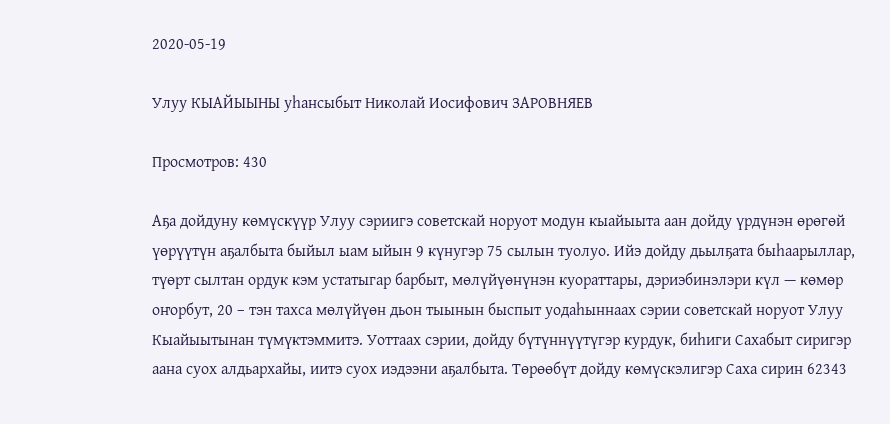2020-05-19

Улуу КЫАЙЫЫНЫ уhансыбыт Николай Иосифович ЗАРОВНЯЕВ

Просмотров: 430

Аҕа дойдуну кɵмүскүүр Улуу сэриигэ советскай норуот модун кыайыыта аан дойду үрдүнэн ɵрɵгɵй үɵрүүтүн аҕалбыта быйыл ыам ыйын 9 күнугэр 75 сылын туолуо. Ийэ дойду дьылҕата быhаарыллар, түɵрт сылтан ордук кэм устатыгар барбыт, мɵлүйүɵнүнэн куораттары, дэриэбинэлэри күл — кɵмɵр оҥорбут, 20 – тэн тахса мɵлүйүɵн дьон тыынын быспыт уодаhыннаах сэрии советскай норуот Улуу Кыайыытынан түмүктэммитэ. Уоттаах сэрии, дойду бүтүннүүтүгэр курдук, биhиги Сахабыт сиригэр аана суох алдьархайы, иитэ суох иэдээни аҕалбыта. Тɵрɵɵбүт дойду кɵмүскэлигэр Саха сирин 62343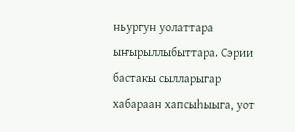ньургун уолаттара ыҥырыллыбыттара. Сэрии бастакы сылларыгар хабараан хапсыhыыга, уот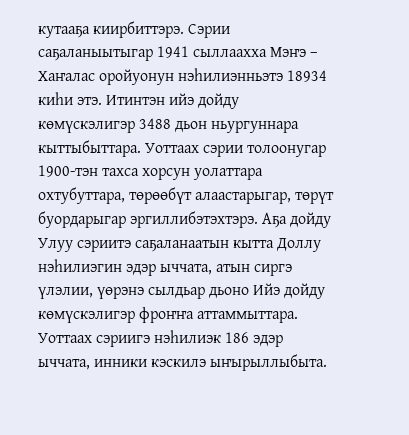кутааҕа киирбиттэрэ. Сэрии саҕаланыытыгар 1941 сыллаахха Мэҥэ – Хаҥалас оройуонун нэhилиэнньэтэ 18934 киhи этэ. Итинтэн ийэ дойду кɵмүскэлигэр 3488 дьон ньургуннара кыттыбыттара. Уоттаах сэрии толоонугар 1900-тэн тахса хорсун уолаттара охтубуттара, тɵрɵɵбүт алаастарыгар, тɵрүт буордарыгар эргиллибэтэхтэрэ. Аҕа дойду Улуу сэриитэ саҕаланаатын кытта Доллу нэhилиэгин эдэр ыччата, атын сиргэ үлэлии, үɵрэнэ сылдьар дьоно Ийэ дойду кɵмүскэлигэр фроҥҥа аттаммыттара. Уоттаах сэриигэ нэhилиэк 186 эдэр ыччата, инники кэскилэ ыҥырыллыбыта.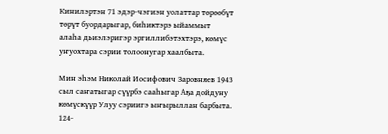Кинилэртэн 71 эдэр-чэгиэн уолаттар тɵрɵɵбүт тɵрүт буордарыгар, биhиктэрэ ыйаммыт алаhа дьиэлэригэр эргиллибэтэхтэрэ, кɵмүс уҥуохтара сэрии толоонугар хаалбыта.

Мин эhэм Николай Иосифович Заровняев 1943 сыл саҥатыгар сүүрбэ сааhыгар Аҕа дойдуну кɵмүскүүр Улуу сэриигэ ыҥырыллан барбыта. 124-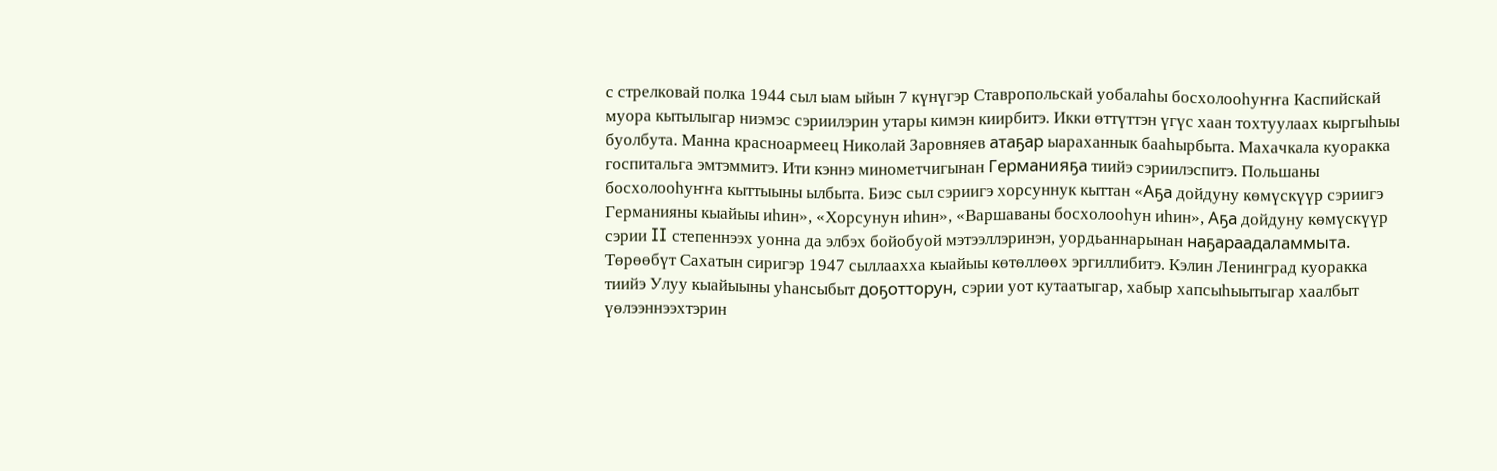с стрелковай полка 1944 сыл ыам ыйын 7 күнүгэр Ставропольскай уобалаhы босхолооhуҥҥа Каспийскай муора кытылыгар ниэмэс сэриилэрин утары кимэн киирбитэ. Икки ɵттүттэн үгүс хаан тохтуулаах кыргыhыы буолбута. Манна красноармеец Николай Заровняев атаҕар ыараханнык бааhырбыта. Махачкала куоракка госпитальга эмтэммитэ. Ити кэннэ минометчигынан Германияҕа тиийэ сэриилэспитэ. Польшаны босхолооhуҥҥа кыттыыны ылбыта. Биэс сыл сэриигэ хорсуннук кыттан «Аҕа дойдуну кɵмүскүүр сэриигэ Германияны кыайыы иhин», «Хорсунун иhин», «Варшаваны босхолооhун иhин», Аҕа дойдуну кɵмүскүүр сэрии II степеннээх уонна да элбэх бойобуой мэтээллэринэн, уордьаннарынан наҕараадаламмыта. Тɵрɵɵбүт Сахатын сиригэр 1947 сыллаахха кыайыы кɵтɵллɵɵх эргиллибитэ. Кэлин Ленинград куоракка тиийэ Улуу кыайыыны уhансыбыт доҕотторун, сэрии уот кутаатыгар, хабыр хапсыhыытыгар хаалбыт үɵлээннээхтэрин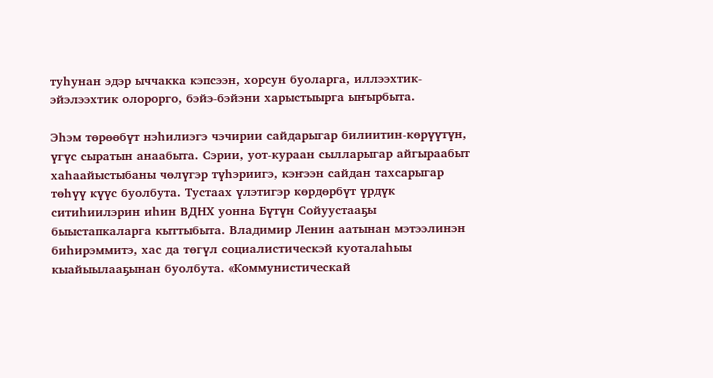туhунан эдэр ыччакка кэпсээн, хорсун буоларга, иллээхтик-эйэлээхтик олорорго, бэйэ-бэйэни харыстыырга ыҥырбыта.

Эhэм тɵрɵɵбүт нэhилиэгэ чэчирии сайдарыгар билиитин-кɵрүүтүн, үгүс сыратын анаабыта. Сэрии, уот-кураан сылларыгар айгыраабыт хаhаайыстыбаны чɵлүгэр түhэриигэ, кэҥээн сайдан тахсарыгар тɵhүү күүс буолбута. Тустаах үлэтигэр кɵрдɵрбүт үрдүк ситиhиилэрин иhин ВДНХ уонна Бүтүн Сойуустааҕы быыстапкаларга кыттыбыта. Владимир Ленин аатынан мэтээлинэн биhирэммитэ, хас да тɵгүл социалистическэй куоталаhыы кыайыылааҕынан буолбута. «Коммунистическай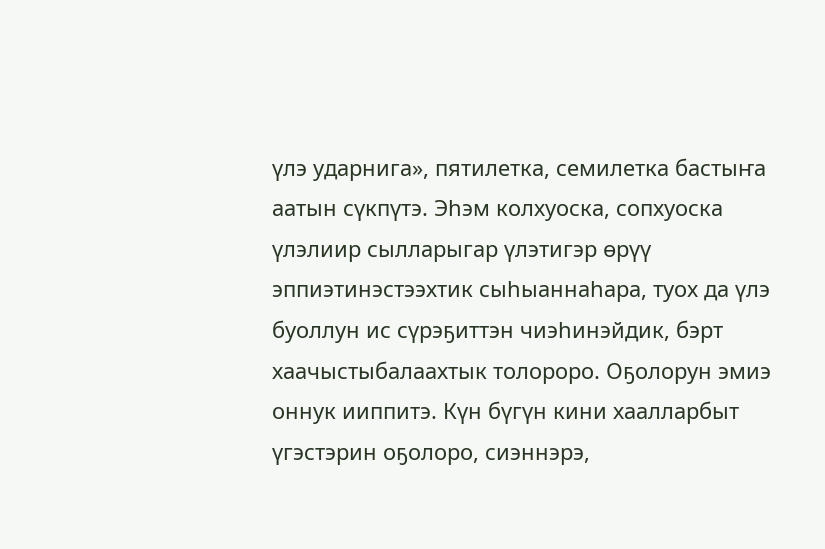үлэ ударнига», пятилетка, семилетка бастыҥа аатын сүкпүтэ. Эhэм колхуоска, сопхуоска үлэлиир сылларыгар үлэтигэр ɵрүү эппиэтинэстээхтик сыhыаннаhара, туох да үлэ буоллун ис сүрэҕиттэн чиэhинэйдик, бэрт хаачыстыбалаахтык толороро. Оҕолорун эмиэ оннук ииппитэ. Күн бүгүн кини хаалларбыт үгэстэрин оҕолоро, сиэннэрэ,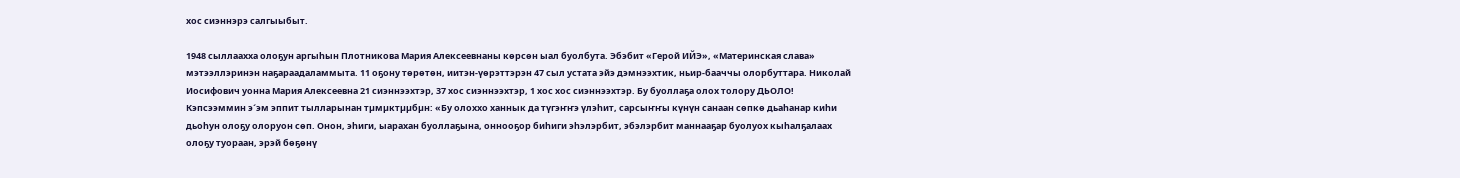хос сиэннэрэ салгыыбыт.

1948 сыллаахха олоҕун аргыhын Плотникова Мария Алексеевнаны кɵрсɵн ыал буолбута. Эбэбит «Герой ИЙЭ», «Материнская слава» мэтээллэринэн наҕараадаламмыта. 11 оҕону тɵрɵтɵн, иитэн-үɵрэттэрэн 47 сыл устата эйэ дэмнээхтик, ньир-бааччы олорбуттара. Николай Иосифович уонна Мария Алексеевна 21 сиэннээхтэр, 37 хос сиэннээхтэр, 1 хос хос сиэннээхтэр. Бу буоллаҕа олох толору ДЬОЛО! Кэпсээммин э´эм эппит тылларынан тµмµктµµбµн: «Бу олоххо ханнык да түгэҥҥэ үлэhит, сарсыҥҥы күнүн санаан сɵпкɵ дьаhанар киhи дьоhун олоҕу олоруон сɵп. Онон, эhиги, ыарахан буоллаҕына, оннооҕор биhиги эhэлэрбит, эбэлэрбит маннааҕар буолуох кыhалҕалаах олоҕу туораан, эрэй бɵҕɵнү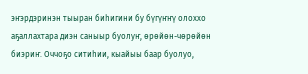эҥэрдэринэн тыыран биhигини бу бүгүҥҥү олоххо аҕаллахтара диэн саныыр буолуҥ, ɵрɵйɵн-чɵрɵйɵн биэриҥ. Оччоҕо ситиhии, кыайыы баар буолуо,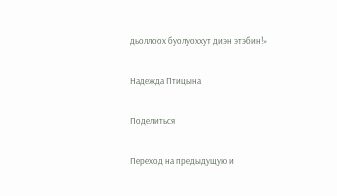дьоллоох буолуоххут диэн этэбин!»

Надежда Птицына

Поделиться

Переход на предыдущую и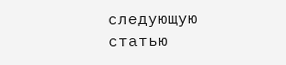следующую статью